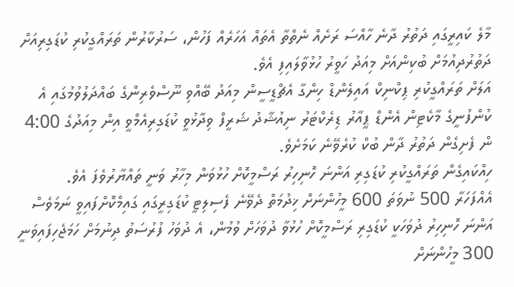މާލެ ކައިރީގައި ދަތުރު ދާނެ ހާއްސަ ރަށެއް ނެތްތާ އެތައް އަހަރެއް ފަހުން، ސަރުކާރުން ތަރައްގީކުރި ކުޑަގިރިއަށް ދަތުރުދިއުމަށް ބުކިންއަށް މިއަދު ހަވީރު ހުޅުވާލައިފި އެވެ.
އަލަށް ތަރައްގީކުރި ޕިކްނިކް އައިލެންޑް ހިންގާ އެޗްޑީސީން މިއަދު ބޭއްވި ނޫސްވެރިންގެ ބައްދަލުވުމުގައި އެ ކުންފުނީގެ މާކެޓިން އެންޑް ޕީއާރު ޑިރެކްޓަރު ނިއުޝާދު ޝަރީފް ވިދާޅުވީ ކުޑަގިރިއެމްވީ އިން މިއަދުގެ 4:00 ން ފެށިގެން ދަތުރު ދާން ބުކް ކުރެވޭނެ ކަމަށެވެ.
ހިއްކައިގެން ތަރައްގީކުރި ކުޑަގިރި އަންނަ ހޮނިހިރު ރަސްމީކޮށް ހުޅުވަން މިހާރު ވަނީ ތައްޔާރުވެފަ އެވެ.
އެއްފަހަރާ 500 ނުވަތަ 600 މީހުންނަށް ޚިދުމަތް ދެވޭނެ ފެސިލިޓީ ކުޑަގިރީގައި ގައިމްކޮށްފައިވީ ނަމަވެސް އަންނަ ހޮނިހިރު ދުވަހަކީ ކުޑަގިރި ރަސްމީކޮށް ހުޅުވާ ދުވަހަށް ވުމުން، އެ ދުވަހު ފުރުސަތު ދިނުމަށް ހަމަޖެހިފައިވަނީ 300 މީހުންނަށް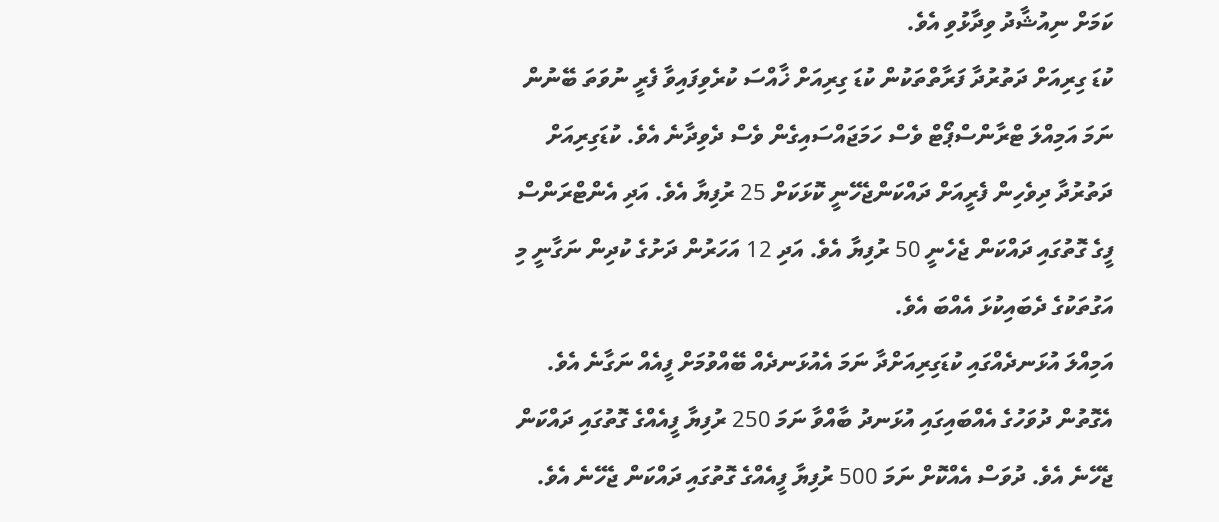ކަމަށް ނިއުޝާދު ވިދާޅުވި އެވެ.
ކުޑަ ގިރިއަށް ދަތުރުދާ ފަރާތްތަކުން ކުޑަ ގިރިއަށް ޚާއްސަ ކުރެވިފައިވާ ފެރީ ނުވަތަ ބޭނުން ނަމަ އަމިއްލަ ޓްރާންސްޕޯޓް ވެސް ހަމަޖައްސައިގެން ވެސް ދެވިދާނެ އެވެ. ކުޑަގިރިއަށް ދަތުރުދާ ދިވެހިން ފެރީއަށް ދައްކަންޖެހޭނީ ކޮޅަކަށް 25 ރުފިޔާ އެވެ. އަދި އެންޓްރަންސް ފީގެ ގޮތުގައި ދައްކަން ޖެހެނީ 50 ރުފިޔާ އެވެ. އަދި 12 އަހަރުން ދަށުގެ ކުދިން ނަގާނީ މި އަގުތަކުގެ ދެބައިކުޅަ އެއްބަ އެވެ.
އަމިއްލަ އުޅަނދެއްގައި ކުޑަގިރިއަށްދާ ނަމަ އެއުޅަނދެއް ބޭއްވުމަށް ފީއެއް ނަގާނެ އެވެ. އެގޮތުން ދުވަހުގެ އެއްބައިގައި އުޅަނދު ބާއްވާ ނަމަ 250 ރުފިޔާ ފީއެއްގެ ގޮތުގައި ދައްކަން ޖެހޭނެ އެވެ. ދުވަސް އެއްކޮށް ނަމަ 500 ރުފިޔާ ފީއެއްގެ ގޮތުގައި ދައްކަން ޖެހޭނެ އެވެ.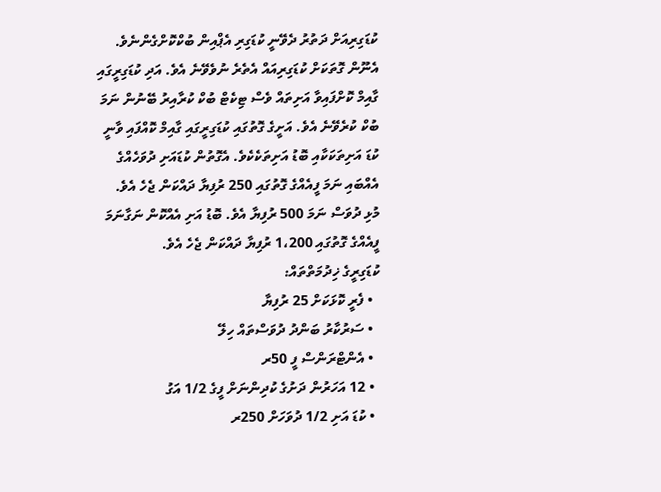ކުޑަގިރިއަށް ދަތުރު ދެވޭނީ ކުޑަގިރި އެޕްއިން ބުކްކޮށްގެންނެވެ. އެނޫން ގޮތަކަށް ކުޑަގިރިއައް އެތެރެ ނުވެވޭނެ އެވެ. އަދި ކުޑަގިރީގައި ގާއިމް ކޮށްފައިވާ އަށިތައް ވެސް ޓިކެޓް ބުކް ކުރާއިރު ބޭނުން ނަމަ ބުކް ކުރެވޭނެ އެވެ. އަށީގެ ގޮތުގައި ކުޑަގިރީގައި ގާއިމް ކޮއްފައި ވާނީ ކުޑަ އަށިތަކަކާއި ބޮޑު އަށިތަކެކެވެ. އެގޮތުން ކުޑައަށި ދުވަހެއްގެ އެއްބައި ނަމަ ފީއެއްގެ ގޮތުގައި 250 ރުފިޔާ ދައްކަން ޖެހެ އެވެ. މުޅި ދުވަސް ނަމަ 500 ރުފިޔާ އެވެ. ބޮޑު އަށި އެއްކޮން ނަގާނަމަ ފީއެއްގެ ގޮތުގައި 1،200 ރުފިޔާ ދައްކަން ޖެހެ އެވެ.
ކުޑަގިރީގެ ޚިދުމަތްތައް:
  • ފެރީ ކޮޅަކަށް 25 ރުފިޔާ
  • ސަރުކާރު ބަންދު ދުވަސްތައް ހިލޭ
  • އެންޓްރަންސް ފީ 50ރ
  • 12 އަހަރުން ދަށުގެ ކުދިންނަށް ފީގެ 1/2 އަގު
  • ކުޑަ އަށި 1/2 ދުވަހަށް 250ރ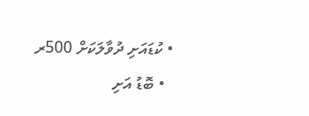• ކުޑައަށި ދުވާލަކަށް 500ރ
  • ބޮޑު އަށި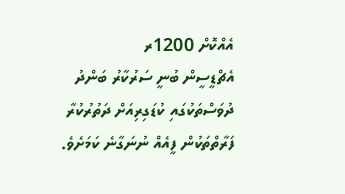އެއްކޮށް 1200ރ
އެޗްޑީސީން ބުނީ ސަރުކާރު ބަންދު ދުވަސްތަކުގައި ކުޑަގިރިއަށް ދަތުރުކުރާ ފަރާތްތަކުން ފީއެއް ނުނަގާނެ ކަމަށެވެ.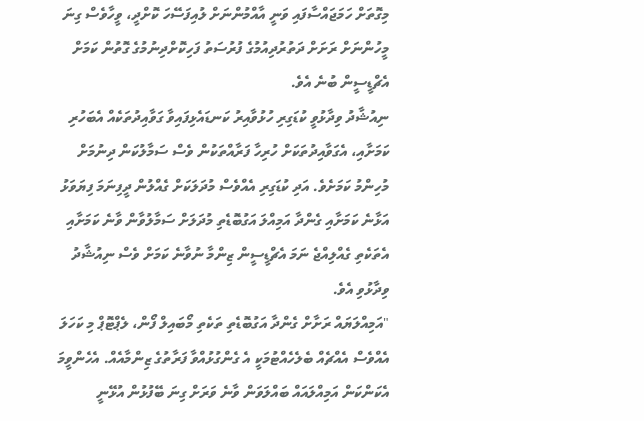މިގޮތަށް ހަމަޖައްސާފައި ވަނީ އާއްމުންނަށް ލުއިފަސޭހަ ކޮށްދީ، ވީހާވެސް ގިނަ މީހުންނަށް ރަށަށް ދަތުރުދިއުމުގެ ފުރުސަތު ފަހިކޮށްދިނުމުގެ ގޮތުން ކަމަށް އެޗްޑީސީން ބުނެ އެވެ.
ނިއުޝާދު ވިދާޅުވީ ކުޑަގިރި ހުޅުވާއިރު ކަނޑައެޅިފައިވާ ގަވާއިދުތަކެއް އެބަހުރި ކަމަށާއި، އެގަވާއިދުތަކަށް ހުރިހާ ފަރާއްތަކުން ވެސް ސަމާލުކަން ދިނުމަށް މުހިންމު ކަމަށެވެ. އަދި ކުޑަގިރި އެއްވެސް މުދަލަކަށް ގެއްލުން ދީފިނަމަ ފިޔަވަޅު އަޅާނެ ކަމަށާއި ގެންދާ އަމިއްލަ އަގުބޮޑެތި މުދަލަށް ސަމާލުވާން ވާނެ ކަމަށާއި އެތަކެތި ގެއްލިއްޖެ ނަމަ އެޗްޑީސީން ޒިންމާ ނުވާނެ ކަމަށް ވެސް ނިއުޝާދު ވިދާޅުވި އެވެ.
"އަމިއްލަޔައް ރަށާށް ގެންދާ އަގުބޮޑެތި ތަކެތި މޯބައިލް ފޯން، ލެޕްޓޮޕް މި ކަހަލަ އެއްވެސް އެއްޗެއް ބެލެހެއްޓުމަކީ އެ ގެންގުޅުއްވާ ފަރާތުގެ ޒިންމާއެއް. އެހެންވީމަ އެކަންކަން އަމިއްލައައް ބައްލަވަން ވާނެ ވަރަށް ގިނަ ބޭފުޅުން އުޅޭނީ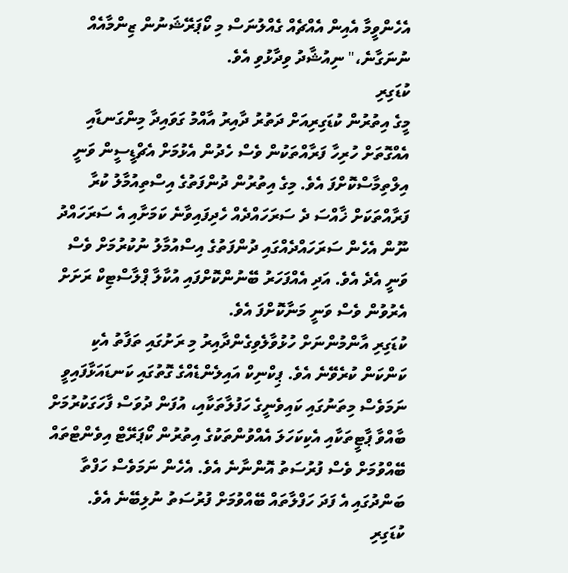އެހެންވީމާ އެއިން އެއްޗެއް ގެއްލުނަސް މި ކޯޕަރޭޝަނުން ޒިންމާއެއް ނުނަގާނެ،" ނިއުޝާދު ވިދާޅުވި އެވެ.
ކުޑަގިރި
މީގެ އިތުރުން ކުޑަގިރިއަށް ދަތުރު ދާއިރު އާއްމު ގަވައިދާ މިންގަނޑާއި އެއްގޮތަށް ހުރިހާ ފަރާއްތަކުން ވެސް ހެދުން އެޅުމަށް އެޗްޑީސީން ވަނީ އިލްތިމާސްކޮށްފަ އެވެ. މިގެ އިތުރުން ދުންފަތުގެ އިސްތިއުމާލު ކުރާ ފަރާއްތަކަށް ޚާއްސަ ދެ ސަރަހައްދެއް ހެދިފައިވާނެ ކަމަށާއި އެ ސަރަހައްދު ނޫން އެހެން ސަރަހައްދެއްގައި ދުންފަތުގެ އިސްއުމާލު ނުކުރުމަށް ވެސް ވަނީ އެދެ އެވެ. އަދި އެއްފަހަރު ބޭނުންކޮށްފައި އުކާލާ ޕްލާސްޓިކް ރަށަށް އެރުވުން ވެސް ވަނީ މަނާކޮށްފަ އެވެ.
ކުޑަގިރި އާންމުންނަށް ހުޅުވާލެވިގެންދާއިރު މި ރަށުގައި ތަފާތު އެކި ކަންކަން ކުރެވޭނެ އެވެ. ޕިކްނިކް އައިލެންޑެއްގެ ގޮތުގައި ކަނޑައަޅާފައިވީ ނަމަވެސް މިތަނުގައި ކައިވެނީގެ ހަފުލާތަކާއި، އުފަން ދުވަސް ފާހަގަކުރުމަށް ބާއްވާ ޕާޓީތަކާއި އެކިކަހަލަ އެއްވުންތަކުގެ އިތުރުން ކޯޕަރޭޓް އިވެންޓްތައް ބޭއްވުމަށް ވެސް ފުރުސަތު އޮންނާނެ އެވެ. އެހެން ނަމަވެސް ހަފްތާ ބަންދުގައި އެ ފަދަ ހަފްލާތައް ބޭއްވުމަށް ފުރުސަތު ނުލިބޭނެ އެވެ.
ކުޑަގިރި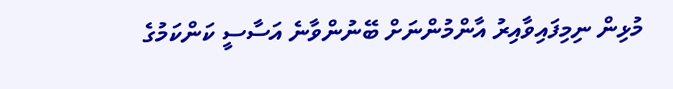މުޅިން ނިމިފައިވާއިރު އާންމުންނަށް ބޭނުންވާނެ އަސާސީ ކަންކަމުގެ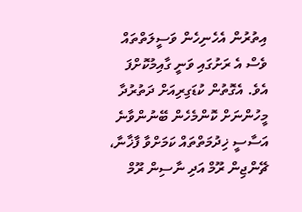އިތުރުން އެހެނިހެން ވަސީލަތްތައް ވެސް އެ ރަށުގައި ވަނީ ގާއިމުކޮށްފަ އެވެ. އެގޮތުން ކުޑަގިރިއަށް ދަތުރުދާ މީހުންނަށް ކޮންމެހެން ބޭނުންވާނެ އަސާސީ ޚިދުމަތްތައް ކަމަށްވާ ފާޚާނާ، ޗޭންޖިން ރޫމް އަދި ނާސިން ރޫމް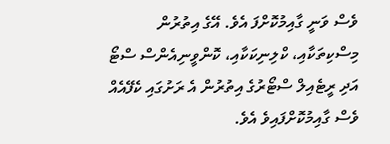ވެސް ވަނީ ގާއިމުކޮށްފަ އެވެ. އޭގެ އިތުރުން މިސްކިތަކާއި، ކްލިނިކަކާއި، ކޮންވީނިއެންސް ސްޓޯ އަދި ރީޓެއިލް ސްޓޯރުގެ އިތުރުން އެ ރަށުގައި ކެފޭއެއް ވެސް ގާއިމުކޮށްފައިވެ އެވެ.